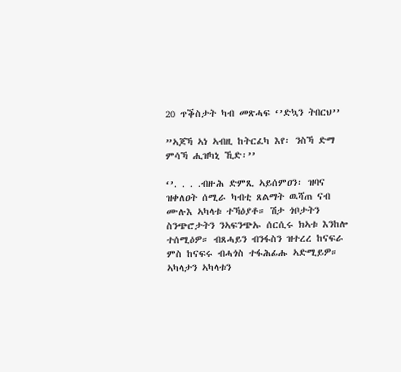20 ጥቕስታት ካብ መጽሓፍ ‘’ድኳን ትበርህ’’

”ኣጆኻ ኣነ ኣብዚ ከትርፈካ እየ፡ ንስኻ ድማ ምሳኻ ሒዝካኒ ኺድ፡’’

‘’. . . .ብዙሕ ድምጺ ኣይሰምዐን፡ ዝባና ዝቀለዐት ሰሚራ ካብቲ ጸልማት ዉሻጠ ናብ ሙሉእ ኣካላቱ ተኻዕያቶ። ሽታ ጎቦታትን ስንጭሮታትን ንኣፍንጭኡ ሰርሲሩ ክኣቱ እንከሎ ተሰሚዕዎ። ብጸሓይን ብንፋስን ዝተረረ ከናፍራ ምስ ከናፍሩ ብሓጎስ ተፋሕፊሑ ኣድሚይዎ። ኣካላታን ኣካላቱን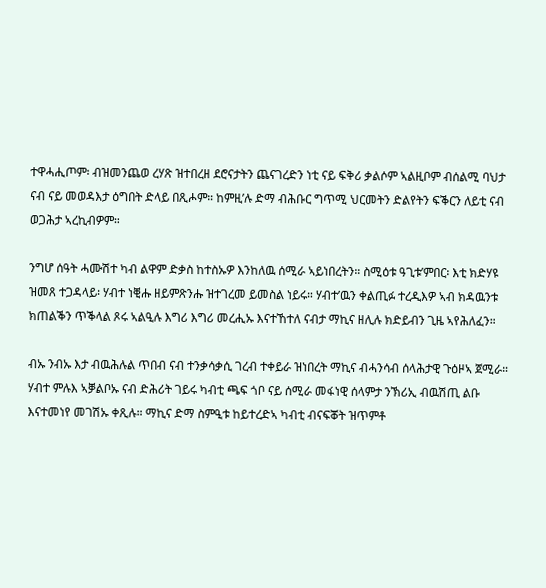ተዋሓሒጦም፡ ብዝመንጨወ ረሃጽ ዝተበረዘ ደሮናታትን ጨናገረድን ነቲ ናይ ፍቅሪ ቃልሶም ኣልዚቦም ብሰልሚ ባህታ ናብ ናይ መወዳእታ ዕግበት ድላይ በጺሖም። ከምዚ’ሉ ድማ ብሕቡር ግጥሚ ህርመትን ድልየትን ፍቕርን ለይቲ ናብ ወጋሕታ ኣረኪብዎም።

ንግሆ ሰዓት ሓሙሽተ ካብ ልዋም ድቃስ ከተስኡዎ እንከለዉ ሰሚራ ኣይነበረትን። ስሚዕቱ ዓጊቱ’ምበር፡ እቲ ክድሃዩ ዝመጸ ተጋዳላይ፡ ሃብተ ነቒሑ ዘይምጽንሑ ዝተገረመ ይመስል ነይሩ። ሃብተ’ዉን ቀልጢፉ ተረዲእዎ ኣብ ክዳዉንቱ ክጠልቕን ጥቕላል ጾሩ ኣልዒሉ እግሪ እግሪ መረሒኡ እናተኸተለ ናብታ ማኪና ዘሊሉ ክድይብን ጊዜ ኣየሕለፈን።

ብኡ ንብኡ እታ ብዉሕሉል ጥበብ ናብ ተንቃሳቃሲ ገረብ ተቀይራ ዝነበረት ማኪና ብሓንሳብ ሰላሕታዊ ጉዕዞኣ ጀሚራ። ሃብተ ምሉእ ኣቓልቦኡ ናብ ድሕሪት ገይሩ ካብቲ ጫፍ ጎቦ ናይ ሰሚራ መፋነዊ ሰላምታ ንኽሪኢ ብዉሽጢ ልቡ እናተመነየ መገሽኡ ቀጺሉ። ማኪና ድማ ስምዒቱ ከይተረድኣ ካብቲ ብናፍቖት ዝጥምቶ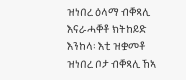ዝነበረ ዕላማ ብቐጻሊ እናራሓቐቶ ክትከይድ እንከላ፡ እቲ ዝቋመቶ ዝነበረ ቦታ ብቐጻሊ ኸኣ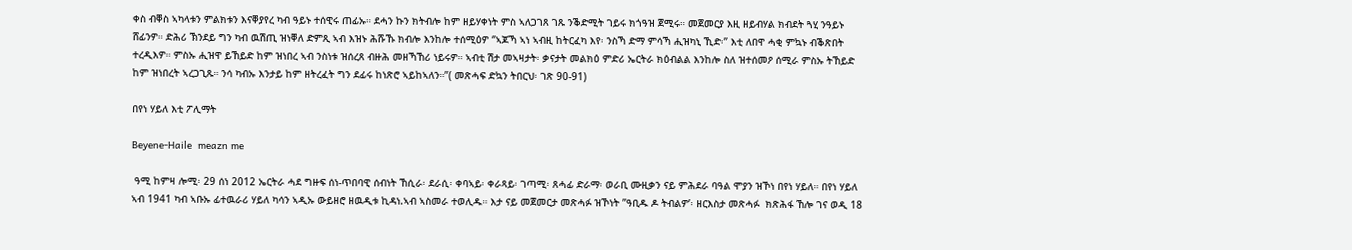ቀስ ብቐስ ኣካላቱን ምልክቱን እናቐያየረ ካብ ዓይኑ ተሰዊሩ ጠፊኡ። ደሓን ኩን ክትብሎ ከም ዘይሃቀነት ምስ ኣለጋገጸ ገጹ ንቕድሚት ገይሩ ክጎዓዝ ጀሚሩ። መጀመርያ እዚ ዘይብሃል ክብደት ጓሂ ንዓይኑ ሸፊንዎ። ድሕሪ ኽንደይ ግን ካብ ዉሽጢ ዝነቐለ ድምጺ ኣብ እዝኑ ሕሹኹ ክብሎ እንከሎ ተሰሚዕዎ ‘’ኣጆኻ ኣነ ኣብዚ ከትርፈካ እየ፡ ንስኻ ድማ ምሳኻ ሒዝካኒ ኺድ፡’’ እቲ ለበዋ ሓቂ ምኳኑ ብቕጽበት ተረዲእዎ። ምስኡ ሒዝዋ ይኸይድ ከም ዝነበረ ኣብ ንስነቱ ዝሰረጸ ብዙሕ መዘኻኸሪ ነይሩዎ። ኣብቲ ሽታ መኣዛታት፡ ቃናታት መልክዕ ምድሪ ኤርትራ ክዕብልል እንከሎ ስለ ዝተሰመዖ ሰሚራ ምስኡ ትኸይድ ከም ዝነበረት ኣረጋጊጹ። ንሳ ካብኡ እንታይ ከም ዘትረፈት ግን ደፊሩ ከነጽሮ ኣይከኣለን።’’( መጽሓፍ ድኳን ትበርህ፡ ገጽ 90-91)

በየነ ሃይለ እቲ ፖሊማት

Beyene-Haile  meazn me

 ዓሚ ከምዛ ሎሚ፡ 29 ሰነ 2012 ኤርትራ ሓደ ግዙፍ ሰነ-ጥበባዊ ሰብነት ኸሲራ፡ ደራሲ፡ ቀባኣይ፡ ቀራጻይ፡ ገጣሚ፡ ጸሓፊ ድራማ፡ ወራቢ ሙዚቃን ናይ ምሕደራ ባዓል ሞያን ዝኾነ በየነ ሃይለ። በየነ ሃይለ ኣብ 1941 ካብ ኣቡኡ ፊተዉራሪ ሃይለ ካሳን ኣዲኡ ውይዘሮ ዘዉዲቱ ኪዳነ.ኣብ ኣስመራ ተወሊዱ። እታ ናይ መጀመርታ መጽሓፉ ዝኾነት ”ዓቢዱ ዶ ትብልዎ’፡ ዘርእስታ መጽሓፉ  ክጽሕፋ ኸሎ ገና ወዲ 18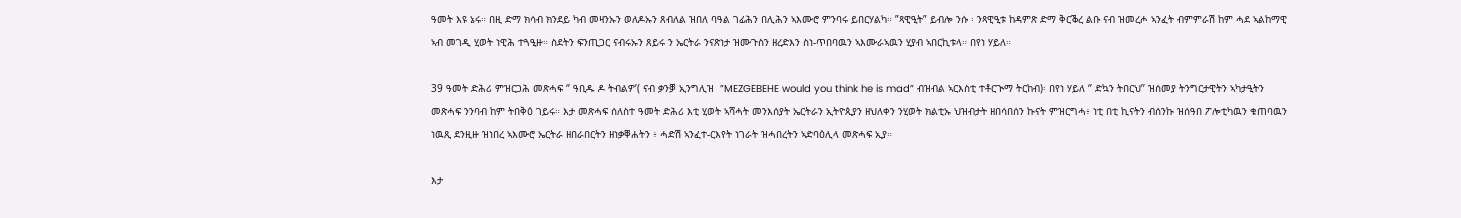ዓመት እዩ ኔሩ። በዚ ድማ ክሳብ ክንደይ ካብ መዛንኡን ወለዶኡን ጸብለል ዝበለ ባዓል ገፊሕን በሊሕን ኣእሙሮ ምንባሩ ይበርሃልካ። ”ጻዊዒት” ይብሎ ንሱ ፡ ንጻዊዒቱ ከዳምጽ ድማ ቅርቕረ ልቡ ናብ ዝመረሖ ኣንፈት ብምምራሽ ከም ሓደ ኣልከማዊ ኣብ መገዲ ሂወት ነዊሕ ተጓዒዙ። ስደትን ፍንጢጋር ናብሩኡን ጸይሩ ን ኤርትራ ንናጽነታ ዝሙጉስን ዘረድእን ስነ-ጥበባዉን ኣእሙራኣዉን ሂያብ ኣበርኪቱላ። በየነ ሃይለ።

39 ዓመት ድሕሪ ምዝርጋሕ መጽሓፍ ‘’ ዓቢዱ ዶ ትብልዎ’( ናብ ቃንቓ ኢንግሊዝ  ”MEZGEBEHE would you think he is mad” ብዝብል ኣርእስቲ ተቶርጒማ ትርከብ)፡ በየነ ሃይለ ‘’ ድኳን ትበርህ’’ ዝሰመያ ትንግርታዊትን ኣካታዒትን መጽሓፍ ንንባብ ከም ትበቅዕ ገይሩ። እታ መጽሓፍ ሰለስተ ዓመት ድሕሪ እቲ ሂወት ኣሻሓት መንእሰያት ኤርትራን ኢትዮጲያን ዘህለቀን ንሂወት ክልቲኡ ህዝብታት ዘበሳበሰን ኩናት ምዝርግሓ፥ ነቲ በቲ ኪናትን ብሰንኩ ዝሰዓበ ፖሎቲካዉን ቁጠባዉን ነዉጺ ደንዚዙ ዝነበረ ኣእሙሮ ኤርትራ ዘበራበርትን ዘነቃቐሐትን ፥ ሓድሽ ኣንፈተ-ርእየት ነገራት ዝሓበረትን ኣድባዕሊላ መጽሓፍ ኢያ።

እታ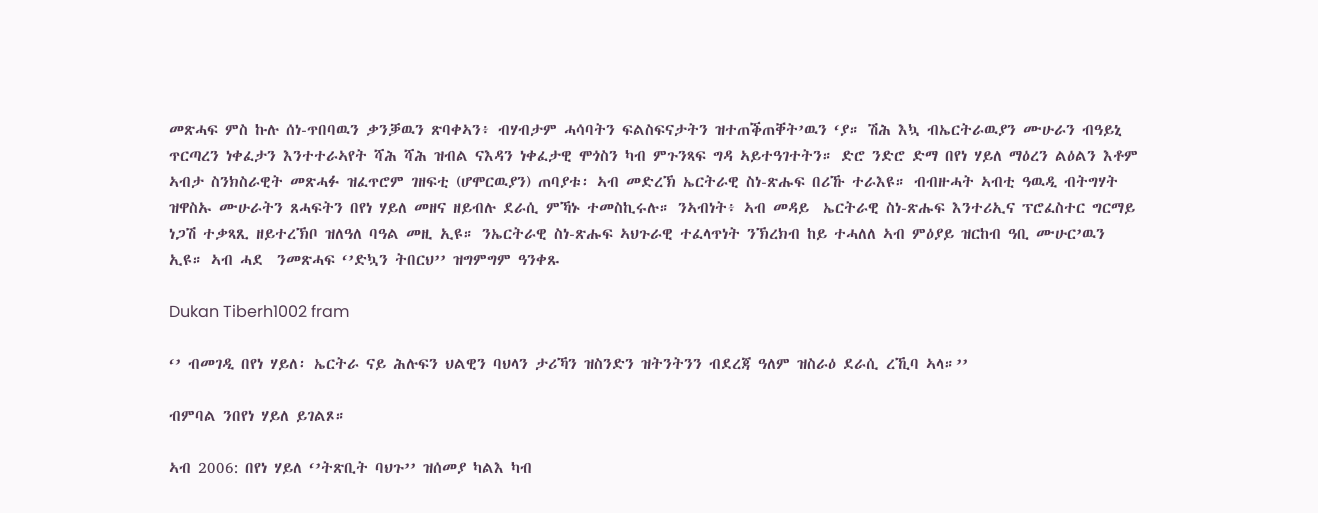መጽሓፍ ምስ ኩሉ ሰነ-ጥበባዉን ቃንቓዉን ጽባቀኣን፥ ብሃብታም ሓሳባትን ፍልስፍናታትን ዝተጠቕጠቐት’ዉን ‘ያ። ሽሕ እኳ ብኤርትራዉያን ሙሁራን ብዓይኒ ጥርጣረን ነቀፈታን እንተተራኣየት ሻሕ ሻሕ ዝብል ናእዳን ነቀፈታዊ ሞጎስን ካብ ምጉንጻፍ ግዳ ኣይተዓገተትን። ድሮ ንድሮ ድማ በየነ ሃይለ ማዕረን ልዕልን እቶም ኣብታ ስንክስራዊት መጽሓፉ ዝፈጥሮም ገዘፍቲ (ሆሞርዉያን) ጠባያቱ፡ ኣብ መድረኽ ኤርትራዊ ስነ-ጽሑፍ በሪኹ ተራእዩ። ብብዙሓት ኣብቲ ዓዉዲ ብትግሃት ዝዋስኡ ሙሁራትን ጸሓፍትን በየነ ሃይለ መዘና ዘይብሉ ደራሲ ምኻኑ ተመስኪሩሉ። ንኣብነት፥ ኣብ መዳይ  ኤርትራዊ ስነ-ጽሑፍ እንተሪኢና ፕሮፈስተር ግርማይ ነጋሽ ተቃጻጺ ዘይተረኽቦ ዝለዓለ ባዓል መዚ ኢዩ። ንኤርትራዊ ስነ-ጽሑፍ ኣህጉራዊ ተፈላጥነት ንኽረክብ ከይ ተሓለለ ኣብ ምዕያይ ዝርከብ ዓቢ ሙሁር’ዉን  ኢዩ። ኣብ ሓደ  ንመጽሓፍ ‘’ድኳን ትበርህ’’ ዝግምግም ዓንቀጹ

Dukan Tiberh1002 fram

‘’ ብመገዲ በየነ ሃይለ፡ ኤርትራ ናይ ሕሉፍን ህልዊን ባህላን ታሪኻን ዝስንድን ዝትንትንን ብደረጃ ዓለም ዝስራዕ ደራሲ ረኺባ ኣላ።’’

ብምባል ንበየነ ሃይለ ይገልጾ።

ኣብ 2006: በየነ ሃይለ ‘’ትጽቢት ባህጉ’’ ዝሰመያ ካልእ ካብ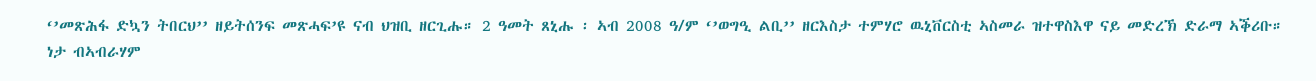‘’መጽሕፋ ድኳን ትበርህ’’ ዘይትሰንፍ መጽሓፍ’ዩ ናብ ህዝቢ ዘርጊሑ። 2 ዓመት ጸኒሑ ፡ ኣብ 2008 ዓ/ም ‘’ወግዒ ልቢ’’ ዘርእስታ ተምሃሮ ዉኒቨርስቲ ኣስመራ ዝተዋስእዋ ናይ መድረኽ ድራማ ኣቕሪቡ። ነታ ብኣብራሃም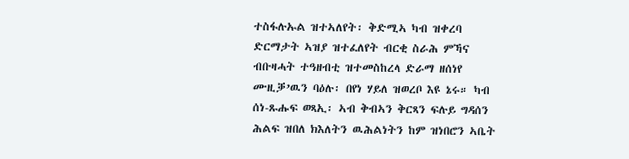ተስፋሉኡል ዝተኣለየት፡ ቅድሚኣ ካብ ዝቀረባ ድርማታት ኣዝያ ዝተፈለየት ብርቂ ስራሕ ምኻና ብቡዛሓት ተዓዘብቲ ዝተመስከረላ ድራማ ዘሰነየ ሙዚቓ’ዉን ባዕሉ፡ በየነ ሃይለ ዝወረቦ እዩ ኔሩ። ካብ ሰነ-ጹሑፍ ወጻኢ፡ ኣብ ቅብኣን ቅርጻን ፍሉይ ግዳሰን ሕልፍ ዝበለ ክእለትን ዉሕልነትን ከም ዝነበሮን ኣቤት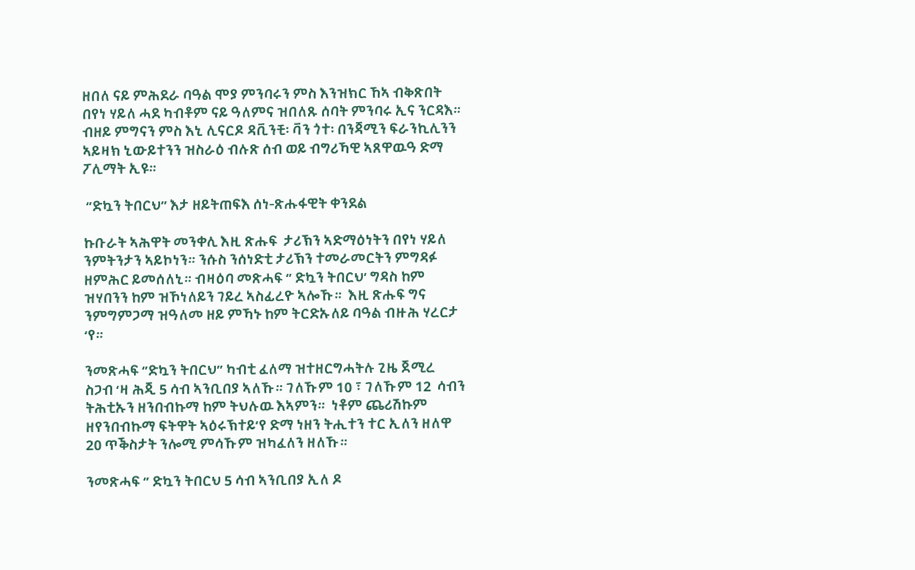ዘበለ ናይ ምሕደራ ባዓል ሞያ ምንባሩን ምስ እንዝክር ኸኣ ብቅጽበት በየነ ሃይለ ሓደ ካብቶም ናይ ዓለምና ዝበለጹ ሰባት ምንባሩ ኢና ንርዳእ። ብዘይ ምግናን ምስ እኒ ሊናርዶ ዳቪንቺ፡ ቫን ጎተ፡ በንጃሚን ፍራንኪሊንን ኣይዛክ ኒውይተንን ዝስራዕ ብሉጽ ሰብ ወይ ብግሪኻዊ ኣጸዋዉዓ ድማ ፖሊማት ኢዩ።

 ‘’ድኳን ትበርህ’’ እታ ዘይትጠፍእ ሰነ-ጽሑፋዊት ቀንደል

ኩቡራት ኣሕዋት መንቀሊ እዚ ጽሑፍ  ታሪኽን ኣድማዕነትን በየነ ሃይለ ንምትንታን ኣይኮነን። ንሱስ ንሰነድቲ ታሪኽን ተመራመርትን ምግዳፉ ዘምሕር ይመሰለኒ። ብዛዕባ መጽሓፍ ‘’ ድኳን ትበርህ’ ግዳስ ከም ዝሃበንን ከም ዝኾነለይን ገይረ ኣስፊረዮ ኣሎኹ።  እዚ ጽሑፍ ግና ንምግምጋማ ዝዓለመ ዘይ ምኻኑ ከም ትርድኡለይ ባዓል ብዙሕ ሃረርታ ‘የ።

ንመጽሓፍ ‘’ድኳን ትበርህ’’ ካብቲ ፈለማ ዝተዘርግሓትሉ ጊዜ ጀሚረ ስጋብ ‘ዛ ሕጂ 5 ሳብ ኣንቢበያ ኣለኹ። ገለኹም 10 ፣ ገለኹም 12  ሳብን ትሕቲኡን ዘንበብኩማ ከም ትህሉዉ እኣምን።  ነቶም ጨሪሽኩም ዘየንበብኩማ ፍትዋት ኣዕሩኽተይ’የ ድማ ነዘን ትሒተን ተር ኢለን ዘለዋ 20 ጥቕስታት ንሎሚ ምሳኹም ዝካፈለን ዘለኹ።

ንመጽሓፍ ‘’ ድኳን ትበርህ 5 ሳብ ኣንቢበያ ኢለ ዶ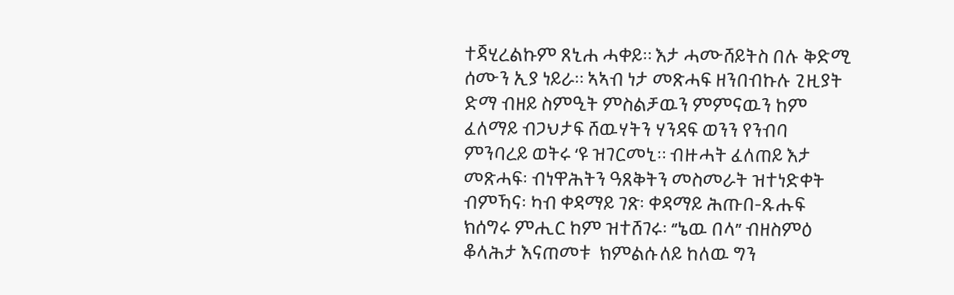ተጃሂረልኩም ጸኒሐ ሓቀይ። እታ ሓሙሸይትስ በሉ ቅድሚ ሰሙን ኢያ ነይራ። ኣኣብ ነታ መጽሓፍ ዘንበብኩሉ ጊዚያት ድማ ብዘይ ስምዒት ምስልቻዉን ምምናዉን ከም ፈለማይ ብጋህታፍ ሸዉሃትን ሃንዳፍ ወንን የንብባ ምንባረይ ወትሩ ‘ዩ ዝገርመኒ። ብዙሓት ፈለጠይ እታ መጽሓፍ፡ ብነዋሕትን ዓጸቅትን መስመራት ዝተነድቀት ብምኻና፡ ካብ ቀዳማይ ገጽ፡ ቀዳማይ ሕጡበ-ጹሑፍ ክሰግሩ ምሒር ከም ዝተሸገሩ፡ ‘’ኔዉ በላ’’ ብዘስምዕ ቆላሕታ እናጠመቱ  ክምልሱለይ ከለዉ ግን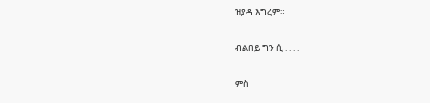ዝያዳ እግረም።

ብልበይ ግን ሲ . . . .

ምስ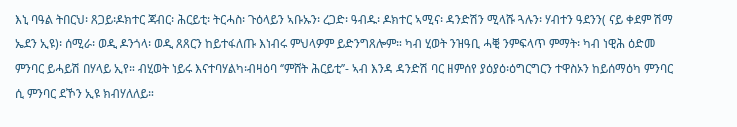እኒ ባዓል ትበርህ፡ ጸጋይ፡ዶክተር ጃብር፡ ሕርይቲ፡ ትርሓስ፡ ጉዕላይን ኣቡኡን፡ ረጋድ፡ ዓብዱ፡ ዶክተር ኣሚና፡ ዳንድሽን ሚላሹ ጓሉን፡ ሃብተን ዓደንን( ናይ ቀደም ሽማ ኤደን ኢዩ)፡ ሰሚራ፡ ወዲ ዶንጎላ፡ ወዲ ጸጸርን ከይተፋለጡ እነብሩ ምህላዎም ይድንግጸሎም። ካብ ሂወት ንዝዓቢ ሓቒ ንምፍላጥ ምማት፡ ካብ ነዊሕ ዕድመ ምንባር ይሓይሽ በሃላይ ኢየ። ብሂወት ነይሩ እናተባሃልካ፡ብዛዕባ ‘’ምሸት ሕርይቲ’’- ኣብ እንዳ ዳንድሽ ባር ዘምሰየ ያዕያዕ፡ዕግርግርን ተዋስኦን ከይሰማዕካ ምንባር ሲ ምንባር ደኾን ኢዩ ክብሃለለይ።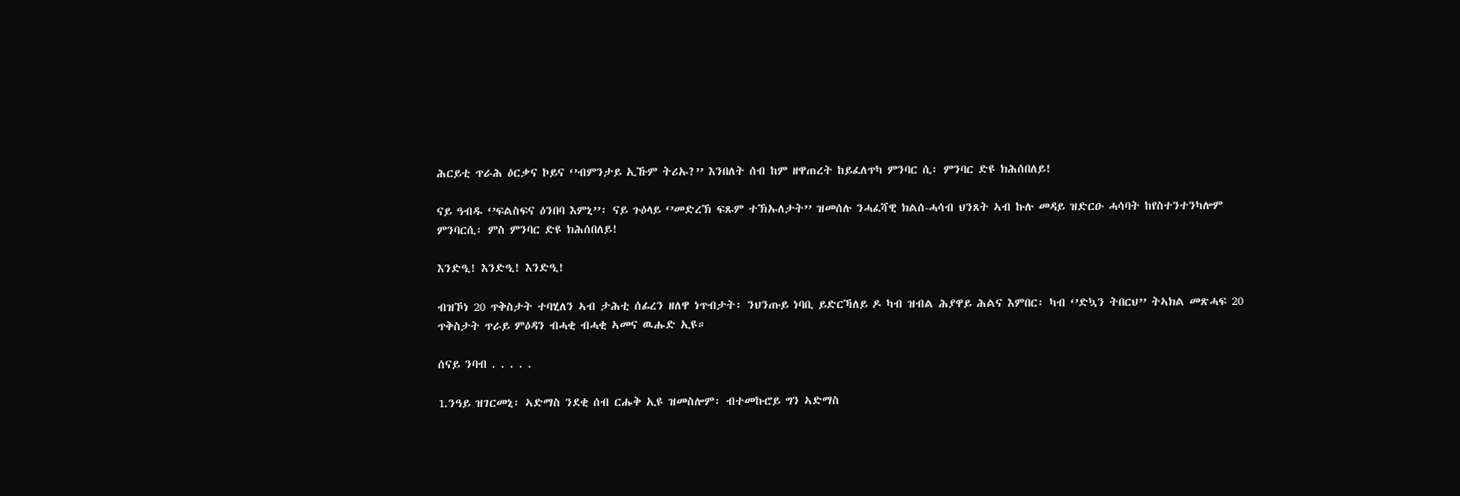ሕርይቲ ጥራሕ ዕርቃና ኮይና ‘’ብምንታይ ኢኹም ትሪኡ?’’ እንበለት ሰብ ከም ዘዋጠረት ከይፈለጥካ ምንባር ሲ፡ ምንባር ድዩ ክሕሰበለይ!

ናይ ዓብዱ ‘’ፍልስፍና ዕንበባ እምኒ’’፡ ናይ ጉዕላይ ‘’መድረኽ ፍጹም ተኽኡለታት’’ ዝመሰሉ ንሓፈሻዊ ክልሰ-ሓሳብ ህንጸት ኣብ ኩሉ መዳይ ዝድርዑ ሓሳባት ከየስተንተንካሎም ምንባርሲ፡ ምስ ምንባር ድዩ ክሕሰበለይ!

እንድዒ! እንድዒ! እንድዒ!

ብዝኾነ 20 ጥቅስታት ተባሂለን ኣብ ታሕቲ ሰፊረን ዘለዋ ነጥብታት፡ ንህንጡይ ነባቢ ይድርኻለይ ዶ ካብ ዝብል ሕያዋይ ሕልና እምበር፡ ካብ ‘’ድኳን ትበርህ’’ ትኣክል መጽሓፍ 20 ጥቅስታት ጥራይ ምዕዳን ብሓቂ ብሓቂ ኣመና ዉሑድ ኢዩ።

ሰናይ ንባብ . . . . .

1.ንዓይ ዝገርመኒ፡ ኣድማስ ንደቂ ሰብ ርሑቅ ኢዩ ዝመስሎም፡ ብተመኩሮይ ግን ኣድማስ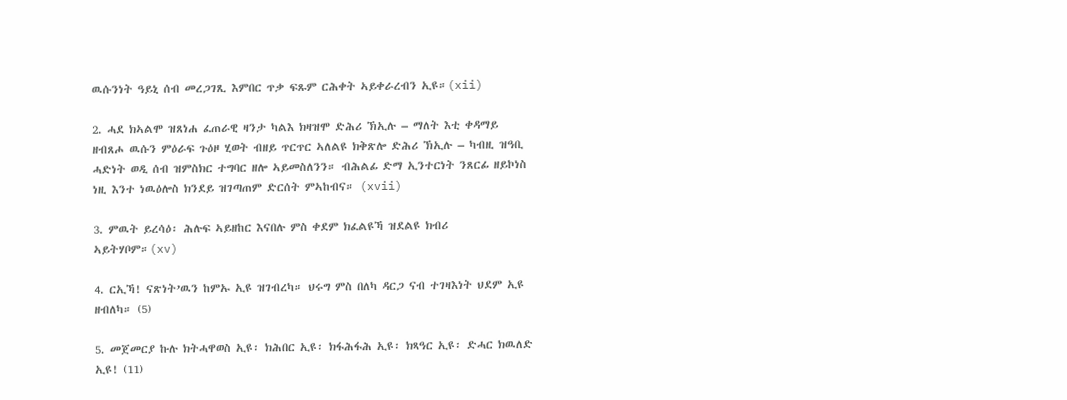ዉሱንነት ዓይኒ ሰብ መረጋገጺ እምበር ጥቃ ፍጹም ርሕቀት ኣይቀራረብን ኢዩ።(xii)

2. ሓደ ክኣልሞ ዝጸነሐ ፈጠራዊ ዛንታ ካልእ ክዛዝሞ ድሕሪ ኽኢሉ – ማለት እቲ ቀዳማይ ዘብጸሖ ዉሱን ምዕራፍ ጉዕዞ ሂወት ብዘይ ጥርጥር ኣለልዩ ክቅጽሎ ድሕሪ ኽኢሉ – ካብዚ ዝዓቢ ሓድነት ወዲ ሰብ ዝምስክር ተግባር ዘሎ ኣይመስለንን። ብሕልፊ ድማ ኢንተርነት ንጸርፊ ዘይኮነስ ነዚ እንተ ነዉዕሎስ ክንደይ ዝገጣጠም ድርሰት ምኣከብና። (xvii)

3. ምዉት ይረሳዕ፡ ሕሉፍ ኣይዘከር እናበሉ ምስ ቀደም ክፈልዩኻ ዝደልዩ ክብሪ ኣይትሃቦም።(xv)

4. ርኢኻ! ናጽነት’ዉን ከምኡ ኢዩ ዝገብረካ። ህሩግ ምስ በለካ ዳርጋ ናብ ተገዛእነት ህደም ኢዩ ዘብለካ። (5)

5. መጀመርያ ኩሉ ክትሓዋወስ ኢዩ፡ ክሕበር ኢዩ፡ ክፋሕፋሕ ኢዩ፡ ክጻዓር ኢዩ፡ ድሓር ክዉለድ ኢዩ! (11)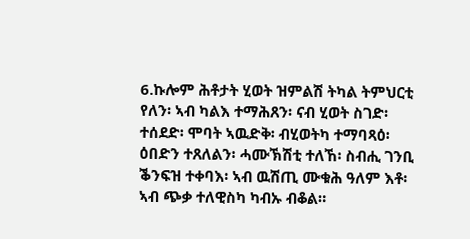6.ኩሎም ሕቶታት ሂወት ዝምልሽ ትካል ትምህርቲ የለን፡ ኣብ ካልእ ተማሕጸን፡ ናብ ሂወት ስገድ፡ ተሰደድ፡ ሞባት ኣዉድቅ፡ ብሂወትካ ተማባጻዕ፡ ዕበድን ተጸለልን፡ ሓሙኽሽቲ ተለኸ፡ ስብሒ ገንቢ ቕንፍዝ ተቀባእ፡ ኣብ ዉሽጢ ሙቁሕ ዓለም እቶ፡ ኣብ ጭቃ ተለዊስካ ካብኡ ብቆል።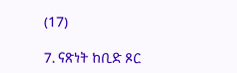(17)

7. ናጽነት ከቢድ ጾር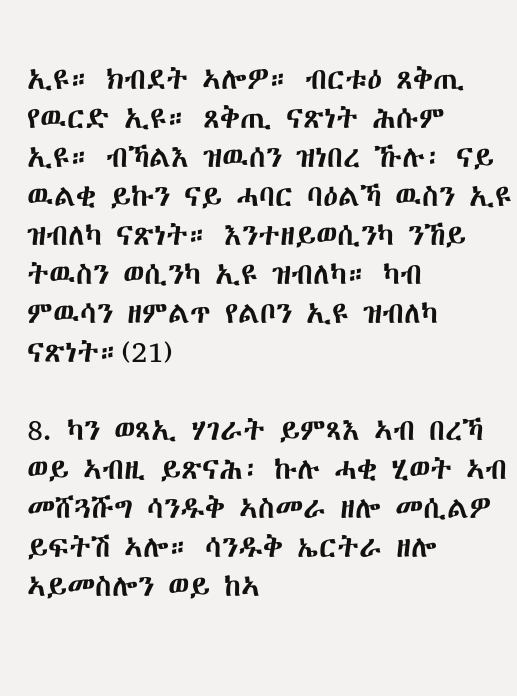ኢዩ። ክብደት ኣሎዎ። ብርቱዕ ጸቅጢ የዉርድ ኢዩ። ጸቅጢ ናጽነት ሕሱም ኢዩ። ብኻልእ ዝዉሰን ዝነበረ ኹሉ፡ ናይ ዉልቂ ይኩን ናይ ሓባር ባዕልኻ ዉስን ኢዩ ዝብለካ ናጽነት። እንተዘይወሲንካ ንኸይ ትዉስን ወሲንካ ኢዩ ዝብለካ። ካብ ምዉሳን ዘምልጥ የልቦን ኢዩ ዝብለካ ናጽነት።(21)

8. ካን ወጻኢ ሃገራት ይምጻእ ኣብ በረኻ ወይ ኣብዚ ይጽናሕ፡ ኩሉ ሓቂ ሂወት ኣብ መሸጓሹግ ሳንዱቅ ኣስመራ ዘሎ መሲልዎ ይፍትሽ ኣሎ። ሳንዱቅ ኤርትራ ዘሎ ኣይመስሎን ወይ ከኣ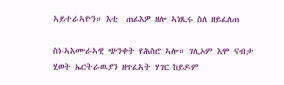ኣይተራኣዮን። እቲ  ጠፊእዎ ዘሎ ኣነጺሩ ስለ ዘይፈለጠ

ስነ-ኣእሙራኣዊ ጭንቀት የሕስሮ ኣሎ። ገሊኦም እሞ ናብታ ሂወት ኤርትራዉያን ዘጥፈአት ሃገር ከይዶም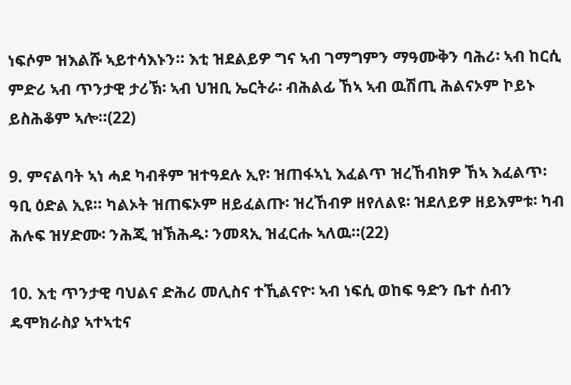ነፍሶም ዝእልሹ ኣይተሳእኑን። እቲ ዝደልይዎ ግና ኣብ ገማግምን ማዓሙቅን ባሕሪ፡ ኣብ ከርሲ ምድሪ ኣብ ጥንታዊ ታሪኽ፡ ኣብ ህዝቢ ኤርትራ፡ ብሕልፊ ኸኣ ኣብ ዉሽጢ ሕልናኦም ኮይኑ ይስሕቆም ኣሎ።(22)

9. ምናልባት ኣነ ሓደ ካብቶም ዝተዓደሉ ኢየ፡ ዝጠፋኣኒ እፈልጥ ዝረኸብክዎ ኸኣ እፈልጥ፡ ዓቢ ዕድል ኢዩ። ካልኦት ዝጠፍኦም ዘይፈልጡ፡ ዝረኸብዎ ዘየለልዩ፡ ዝደለይዎ ዘይእምቱ፡ ካብ ሕሉፍ ዝሃድሙ፡ ንሕጂ ዝኽሕዱ፡ ንመጻኢ ዝፈርሑ ኣለዉ።(22)

10. እቲ ጥንታዊ ባህልና ድሕሪ መሊስና ተኺልናዮ፡ ኣብ ነፍሲ ወከፍ ዓድን ቤተ ሰብን ዴሞክራስያ ኣተኣቲና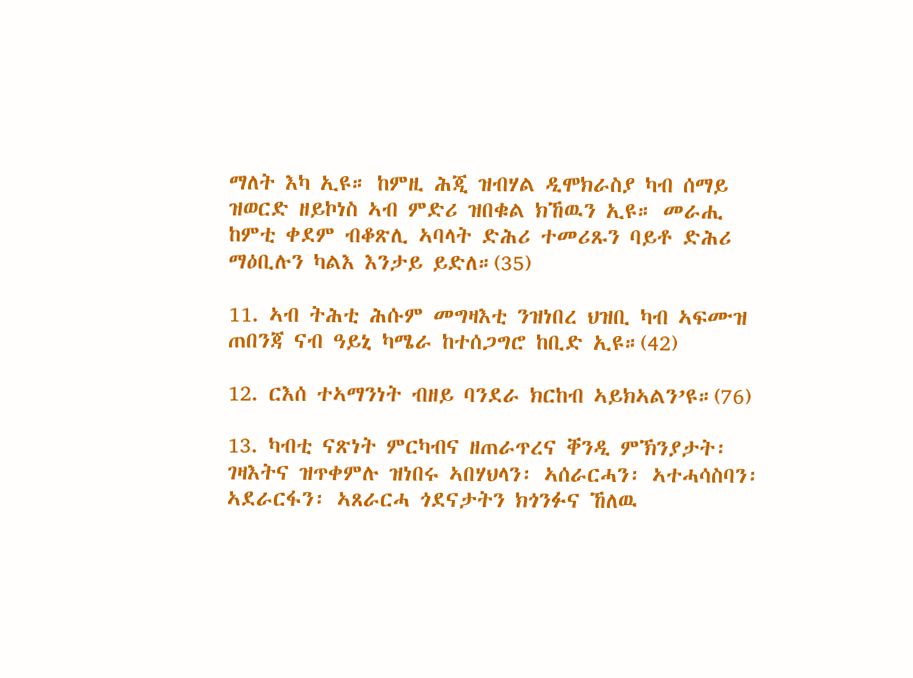ማለት እካ ኢዩ። ከምዚ ሕጂ ዝብሃል ዲሞክራስያ ካብ ሰማይ ዝወርድ ዘይኮነስ ኣብ ምድሪ ዝበቁል ክኸዉን ኢዩ። መራሒ ከምቲ ቀደም ብቆጽሊ ኣባላት ድሕሪ ተመሪጹን ባይቶ ድሕሪ ማዕቢሉን ካልእ እንታይ ይድለ።(35)

11. ኣብ ትሕቲ ሕሱም መግዛእቲ ንዝነበረ ህዝቢ ካብ ኣፍሙዝ ጠበንጃ ናብ ዓይኒ ካሜራ ከተሰጋግሮ ከቢድ ኢዩ።(42)

12. ርእሰ ተኣማንነት ብዘይ ባንደራ ክርከብ ኣይክኣልን’ዩ።(76)

13. ካብቲ ናጽነት ምርካብና ዘጠራጥረና ቐንዲ ምኽንያታት፡ ገዛእትና ዝጥቀምሉ ዝነበሩ ኣበሃህላን፡ ኣሰራርሓን፡ ኣተሓሳስባን፡ ኣደራርፋን፡ ኣጸራርሓ ጎደናታትን ክጎንፉና ኸለዉ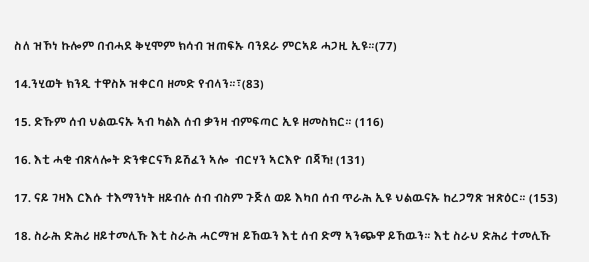ስለ ዝኾነ ኩሎም በብሓደ ቅሂሞም ክሳብ ዝጠፍኡ ባንደራ ምርኣይ ሓጋዚ ኢዩ።(77)

14.ንሂወት ክንዲ ተዋስኦ ዝቀርባ ዘመድ የብላን።፣(83)

15. ድኹም ሰብ ህልዉናኡ ኣብ ካልእ ሰብ ቃንዛ ብምፍጣር ኢዩ ዘመስክር። (116)

16. እቲ ሓቂ ብጽላሎት ድንቁርናኻ ይሽፈን ኣሎ  ብርሃን ኣርእዮ በጃኻ! (131)

17. ናይ ገዛእ ርእሱ ተእማንነት ዘይብሉ ሰብ ብስም ጉጅለ ወይ እካበ ሰብ ጥራሕ ኢዩ ህልዉናኡ ከረጋግጽ ዝጽዕር። (153)

18. ስራሕ ድሕሪ ዘይተመሊኹ እቲ ስራሕ ሓርማዝ ይኸዉን እቲ ሰብ ድማ ኣንጭዋ ይኸዉን። እቲ ስራህ ድሕሪ ተመሊኹ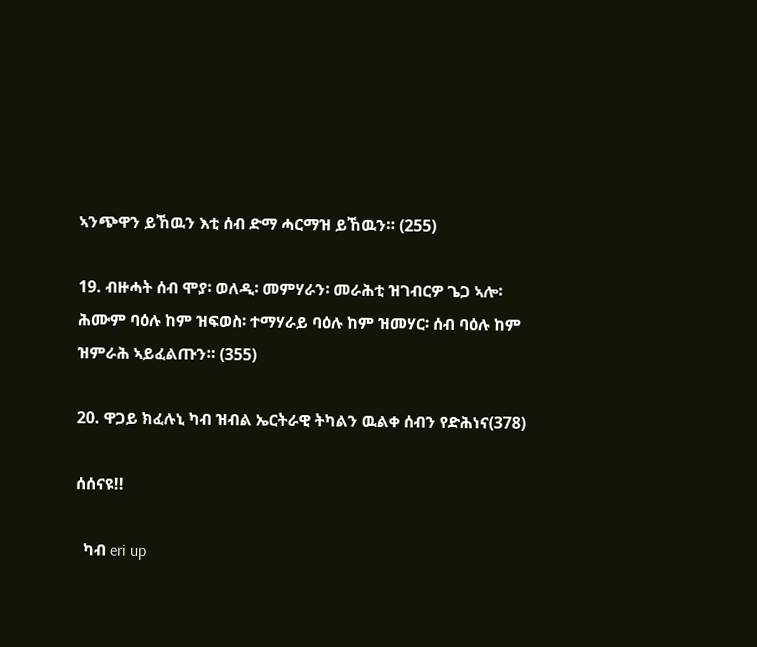ኣንጭዋን ይኸዉን እቲ ሰብ ድማ ሓርማዝ ይኸዉን። (255)

19. ብዙሓት ሰብ ሞያ፡ ወለዲ፡ መምሃራን፡ መራሕቲ ዝገብርዎ ጌጋ ኣሎ፡ ሕሙም ባዕሉ ከም ዝፍወስ፡ ተማሃራይ ባዕሉ ከም ዝመሃር፡ ሰብ ባዕሉ ከም ዝምራሕ ኣይፈልጡን። (355)

20. ዋጋይ ክፈሉኒ ካብ ዝብል ኤርትራዊ ትካልን ዉልቀ ሰብን የድሕነና(378)

ሰሰናዩ!!

  ካብ eri up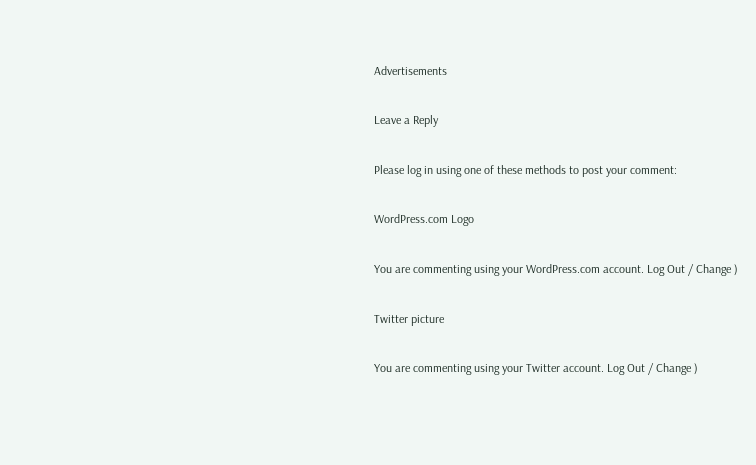Advertisements

Leave a Reply

Please log in using one of these methods to post your comment:

WordPress.com Logo

You are commenting using your WordPress.com account. Log Out / Change )

Twitter picture

You are commenting using your Twitter account. Log Out / Change )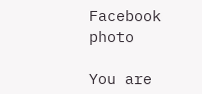Facebook photo

You are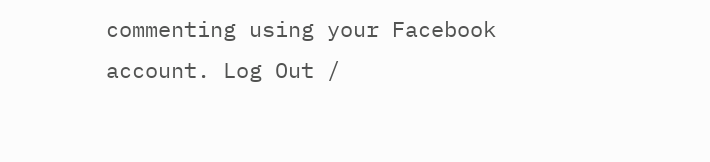commenting using your Facebook account. Log Out /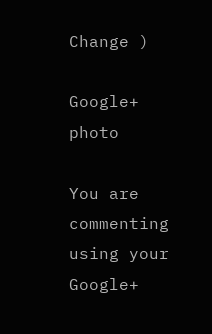Change )

Google+ photo

You are commenting using your Google+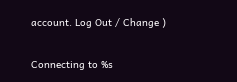account. Log Out / Change )

Connecting to %s